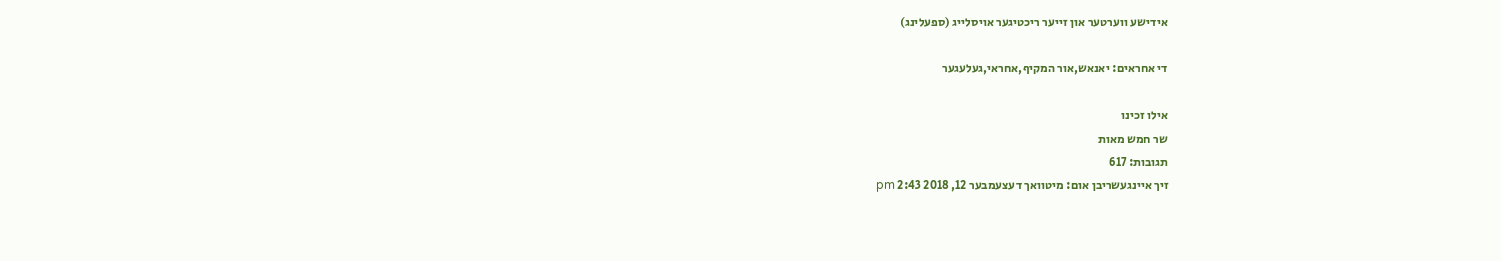אידישע ווערטער און זייער ריכטיגער אויסלייג (ספעלינג)

די אחראים: יאנאש,אור המקיף,אחראי,געלעגער

אילו זכינו
שר חמש מאות
תגובות: 617
זיך איינגעשריבן אום: מיטוואך דעצעמבער 12, 2018 2:43 pm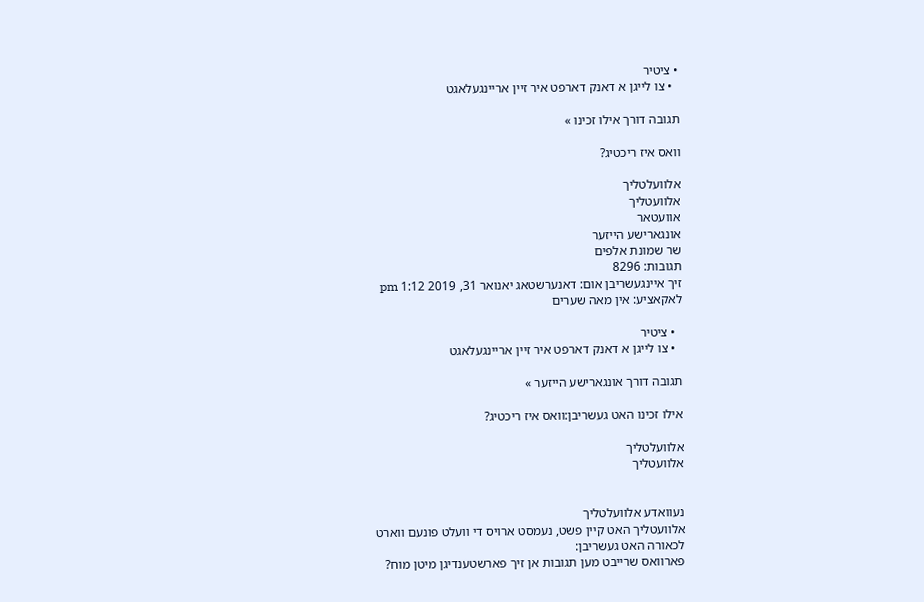• ציטיר
  • צו לייגן א דאנק דארפט איר זיין אריינגעלאגט

תגובה דורך אילו זכינו »

וואס איז ריכטיג?

אלוועלטליך
אלוועטליך
אוועטאר
אונגארישע הייזער
שר שמונת אלפים
תגובות: 8296
זיך איינגעשריבן אום: דאנערשטאג יאנואר 31, 2019 1:12 pm
לאקאציע: אין מאה שערים

  • ציטיר
  • צו לייגן א דאנק דארפט איר זיין אריינגעלאגט

תגובה דורך אונגארישע הייזער »

אילו זכינו האט געשריבן:וואס איז ריכטיג?

אלוועלטליך
אלוועטליך


נעוואדע אלוועלטליך
אלוועטליך האט קיין פשט, נעמסט ארויס די וועלט פונעם ווארט
לכאורה האט געשריבן:
פארוואס שרייבט מען תגובות אן זיך פארשטענדיגן מיטן מוח?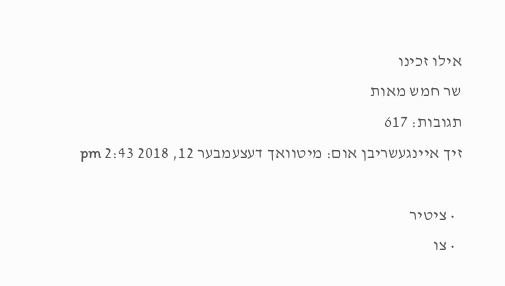אילו זכינו
שר חמש מאות
תגובות: 617
זיך איינגעשריבן אום: מיטוואך דעצעמבער 12, 2018 2:43 pm

  • ציטיר
  • צו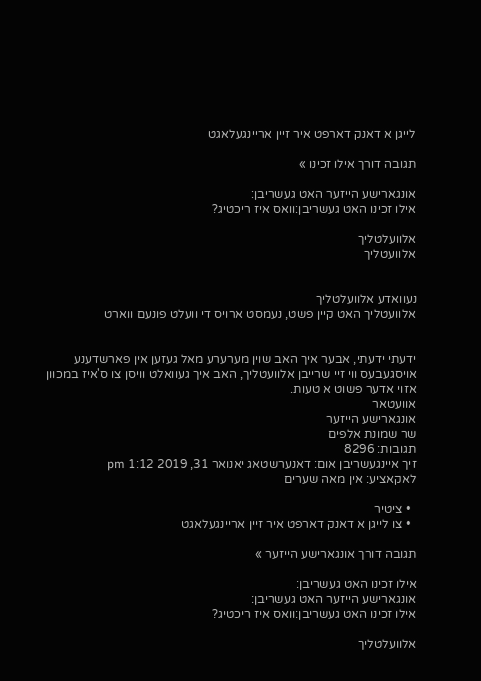לייגן א דאנק דארפט איר זיין אריינגעלאגט

תגובה דורך אילו זכינו »

אונגארישע הייזער האט געשריבן:
אילו זכינו האט געשריבן:וואס איז ריכטיג?

אלוועלטליך
אלוועטליך


נעוואדע אלוועלטליך
אלוועטליך האט קיין פשט, נעמסט ארויס די וועלט פונעם ווארט


ידעתי ידעתי, אבער איך האב שוין מערערע מאל געזען אין פארשדענע אויסגעבעס ווי זיי שרייבן אלוועטליך, האב איך געוואלט וויסן צו ס'איז במכוון אזוי אדער פשוט א טעות.
אוועטאר
אונגארישע הייזער
שר שמונת אלפים
תגובות: 8296
זיך איינגעשריבן אום: דאנערשטאג יאנואר 31, 2019 1:12 pm
לאקאציע: אין מאה שערים

  • ציטיר
  • צו לייגן א דאנק דארפט איר זיין אריינגעלאגט

תגובה דורך אונגארישע הייזער »

אילו זכינו האט געשריבן:
אונגארישע הייזער האט געשריבן:
אילו זכינו האט געשריבן:וואס איז ריכטיג?

אלוועלטליך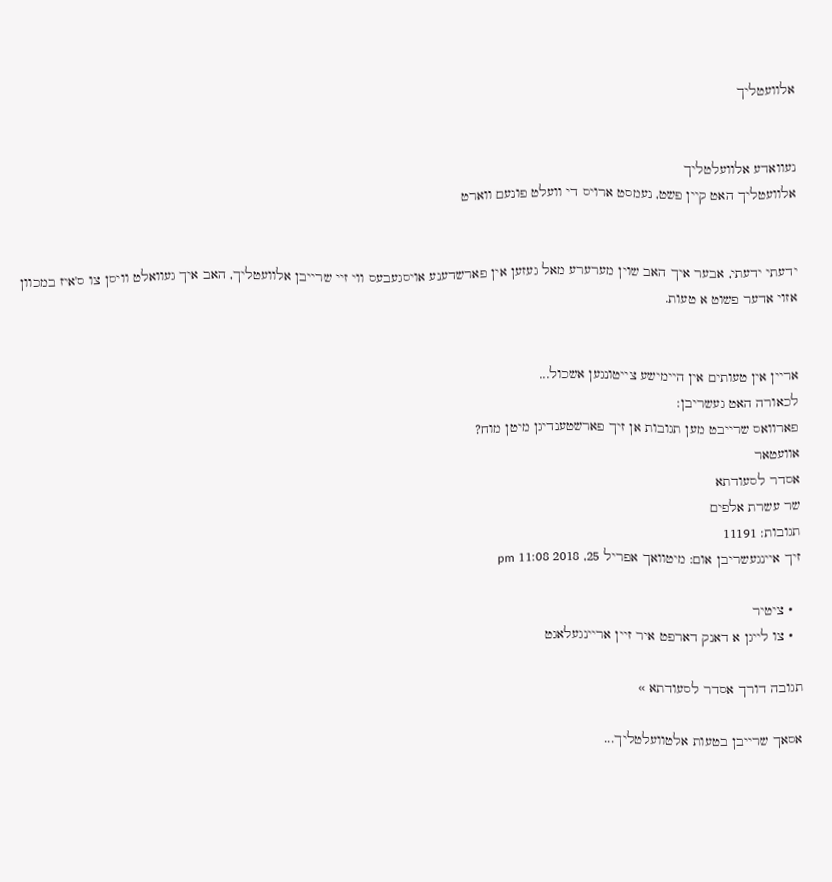אלוועטליך


נעוואדע אלוועלטליך
אלוועטליך האט קיין פשט, נעמסט ארויס די וועלט פונעם ווארט


ידעתי ידעתי, אבער איך האב שוין מערערע מאל געזען אין פארשדענע אויסגעבעס ווי זיי שרייבן אלוועטליך, האב איך געוואלט וויסן צו ס'איז במכוון אזוי אדער פשוט א טעות.


אריין אין טעותים אין היימישע צייטונגען אשכול...
לכאורה האט געשריבן:
פארוואס שרייבט מען תגובות אן זיך פארשטענדיגן מיטן מוח?
אוועטאר
אסדר לסעודתא
שר עשרת אלפים
תגובות: 11191
זיך איינגעשריבן אום: מיטוואך אפריל 25, 2018 11:08 pm

  • ציטיר
  • צו לייגן א דאנק דארפט איר זיין אריינגעלאגט

תגובה דורך אסדר לסעודתא »

אסאך שרייבן בטעות אלטוועלטליך...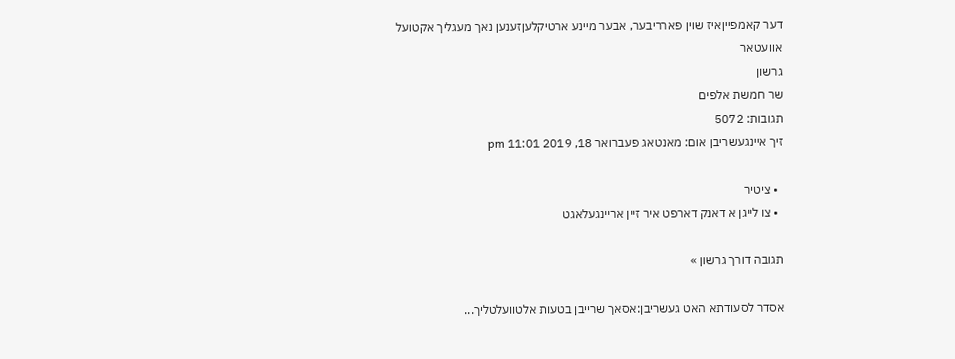דער קאמפייןאיז שוין פארריבער, אבער מיינע ארטיקלעןזענען נאך מעגליך אקטועל
אוועטאר
גרשון
שר חמשת אלפים
תגובות: 5072
זיך איינגעשריבן אום: מאנטאג פעברואר 18, 2019 11:01 pm

  • ציטיר
  • צו לייגן א דאנק דארפט איר זיין אריינגעלאגט

תגובה דורך גרשון »

אסדר לסעודתא האט געשריבן:אסאך שרייבן בטעות אלטוועלטליך...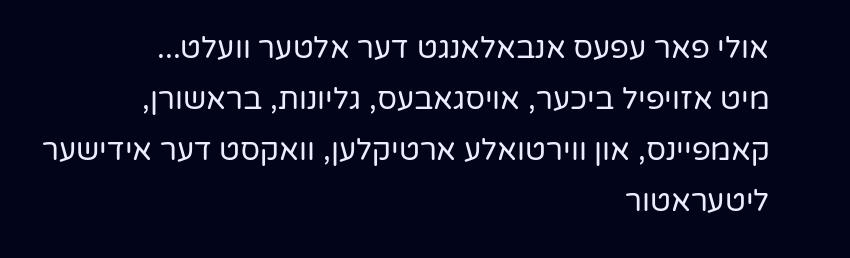אולי פאר עפעס אנבאלאנגט דער אלטער וועלט...
מיט אזויפיל ביכער, אויסגאבעס, גליונות, בראשורן, קאמפיינס, און ווירטואלע ארטיקלען, וואקסט דער אידישער ליטעראטור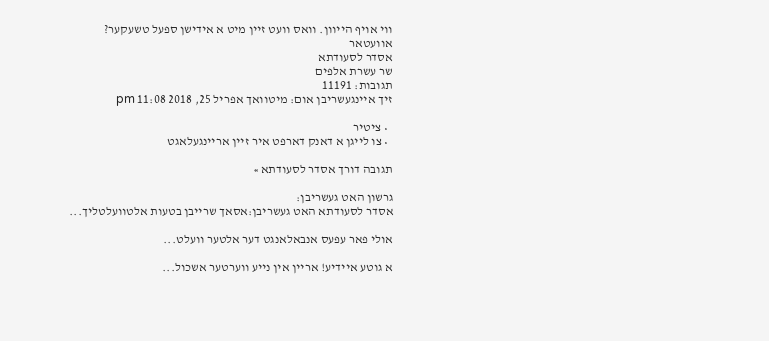ווי אויף הייוון. וואס וועט זיין מיט א אידישן ספעל טשעקער?
אוועטאר
אסדר לסעודתא
שר עשרת אלפים
תגובות: 11191
זיך איינגעשריבן אום: מיטוואך אפריל 25, 2018 11:08 pm

  • ציטיר
  • צו לייגן א דאנק דארפט איר זיין אריינגעלאגט

תגובה דורך אסדר לסעודתא »

גרשון האט געשריבן:
אסדר לסעודתא האט געשריבן:אסאך שרייבן בטעות אלטוועלטליך...

אולי פאר עפעס אנבאלאנגט דער אלטער וועלט...

א גוטע איידיע! אריין אין נייע ווערטער אשכול...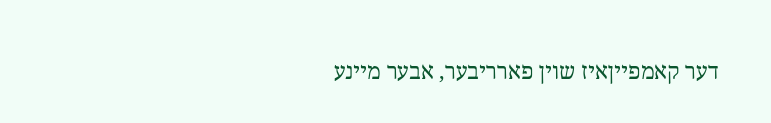דער קאמפייןאיז שוין פארריבער, אבער מיינע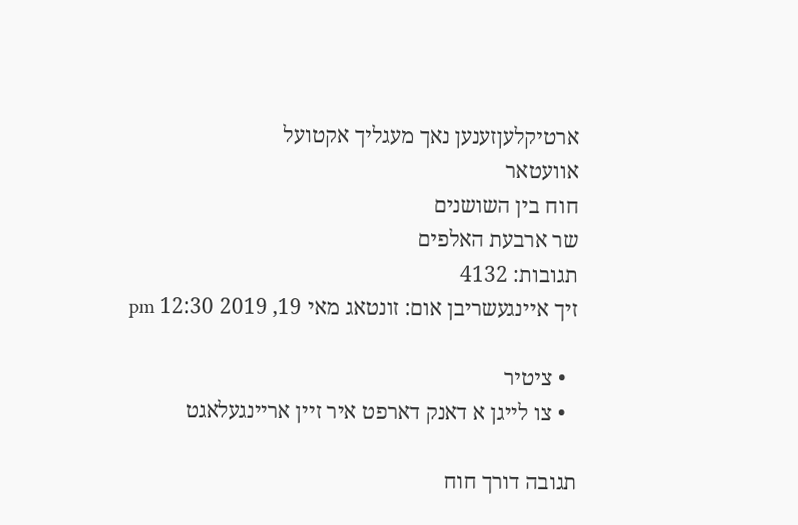ארטיקלעןזענען נאך מעגליך אקטועל
אוועטאר
חוח בין השושנים
שר ארבעת האלפים
תגובות: 4132
זיך איינגעשריבן אום: זונטאג מאי 19, 2019 12:30 pm

  • ציטיר
  • צו לייגן א דאנק דארפט איר זיין אריינגעלאגט

תגובה דורך חוח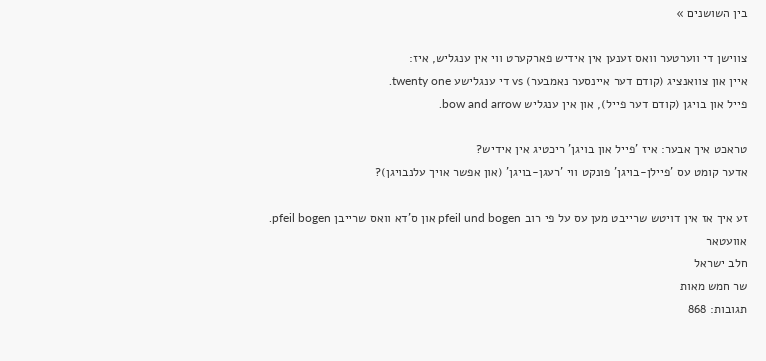בין השושנים »

צווישן די ווערטער וואס זענען אין אידיש פארקערט ווי אין ענגליש, איז:
איין און צוואנציג (קודם דער איינסער נאמבער) vs די ענגלישע twenty one.
פייל און בויגן (קודם דער פייל), און אין ענגליש bow and arrow.

טראכט איך אבער: איז 'פייל און בויגן' ריכטיג אין אידיש?
אדער קומט עס 'פיילן-בויגן' פונקט ווי 'רעגן-בויגן' (און אפשר אויך עלנבויגן)?

זע איך אז אין דויטש שרייבט מען עס על פי רוב pfeil und bogen און ס'דא וואס שרייבן pfeil bogen.
אוועטאר
חלב ישראל
שר חמש מאות
תגובות: 868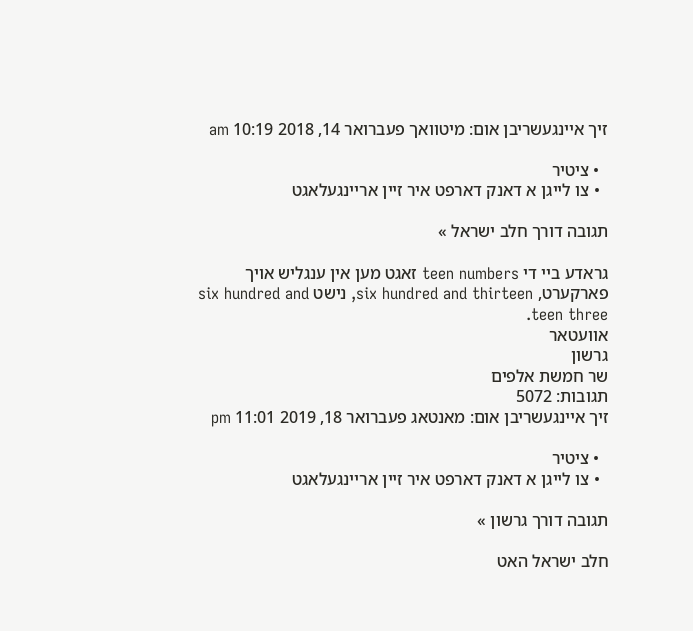זיך איינגעשריבן אום: מיטוואך פעברואר 14, 2018 10:19 am

  • ציטיר
  • צו לייגן א דאנק דארפט איר זיין אריינגעלאגט

תגובה דורך חלב ישראל »

גראדע ביי די teen numbers זאגט מען אין ענגליש אויך פארקערט, six hundred and thirteen, נישט six hundred and teen three.
אוועטאר
גרשון
שר חמשת אלפים
תגובות: 5072
זיך איינגעשריבן אום: מאנטאג פעברואר 18, 2019 11:01 pm

  • ציטיר
  • צו לייגן א דאנק דארפט איר זיין אריינגעלאגט

תגובה דורך גרשון »

חלב ישראל האט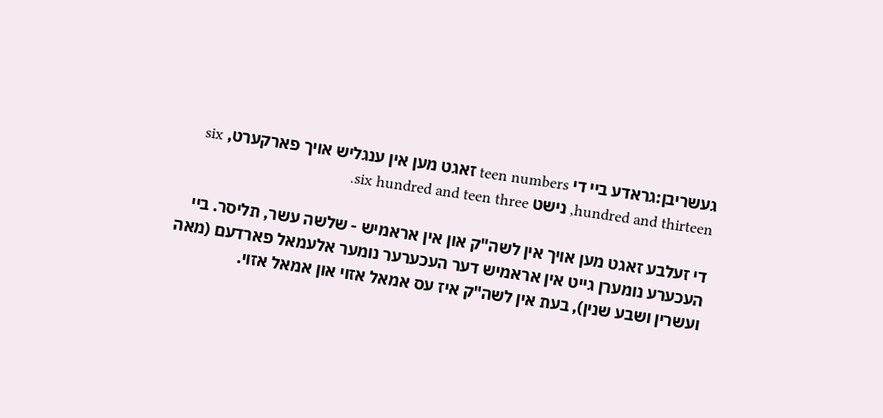געשריבן:גראדע ביי די teen numbers זאגט מען אין ענגליש אויך פארקערט, six hundred and thirteen, נישט six hundred and teen three.

די זעלבע זאגט מען אויך אין לשה"ק און אין אראמיש - שלשה עשר, תליסר. ביי העכערע נומערן גייט אין אראמיש דער העכערער נומער אלעמאל פארדעם (מאה ועשרין ושבע שנין), בעת אין לשה"ק איז עס אמאל אזוי און אמאל אזוי.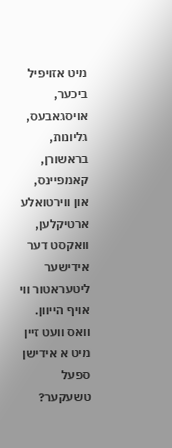מיט אזויפיל ביכער, אויסגאבעס, גליונות, בראשורן, קאמפיינס, און ווירטואלע ארטיקלען, וואקסט דער אידישער ליטעראטור ווי אויף הייוון. וואס וועט זיין מיט א אידישן ספעל טשעקער?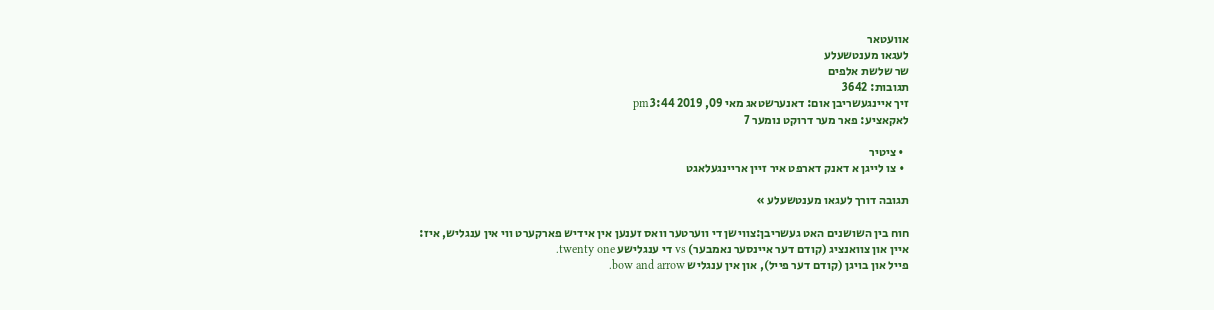אוועטאר
לעגאו מענטשעלע
שר שלשת אלפים
תגובות: 3642
זיך איינגעשריבן אום: דאנערשטאג מאי 09, 2019 3:44 pm
לאקאציע: פאר מער דרוקט נומער 7

  • ציטיר
  • צו לייגן א דאנק דארפט איר זיין אריינגעלאגט

תגובה דורך לעגאו מענטשעלע »

חוח בין השושנים האט געשריבן:צווישן די ווערטער וואס זענען אין אידיש פארקערט ווי אין ענגליש, איז:
איין און צוואנציג (קודם דער איינסער נאמבער) vs די ענגלישע twenty one.
פייל און בויגן (קודם דער פייל), און אין ענגליש bow and arrow.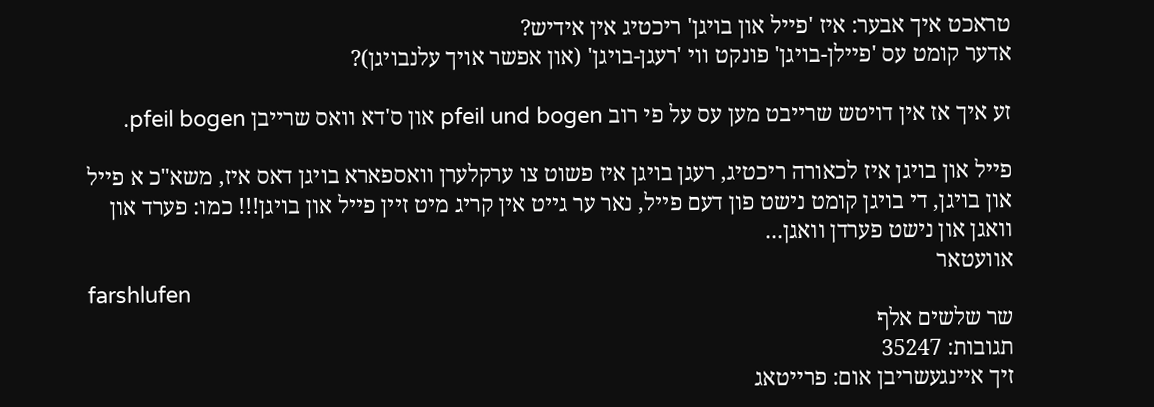טראכט איך אבער: איז 'פייל און בויגן' ריכטיג אין אידיש?
אדער קומט עס 'פיילן-בויגן' פונקט ווי 'רעגן-בויגן' (און אפשר אויך עלנבויגן)?

זע איך אז אין דויטש שרייבט מען עס על פי רוב pfeil und bogen און ס'דא וואס שרייבן pfeil bogen.

פייל און בויגן איז לכאורה ריכטיג, רעגן בויגן איז פשוט צו ערקלערן וואספארא בויגן דאס איז, משא"כ א פייל און בויגן, די בויגן קומט נישט פון דעם פייל, נאר ער גייט אין קריג מיט זיין פייל און בויגן!!! כמו: פערד און וואגן און נישט פערדן וואגן...
אוועטאר
farshlufen
שר שלשים אלף
תגובות: 35247
זיך איינגעשריבן אום: פרייטאג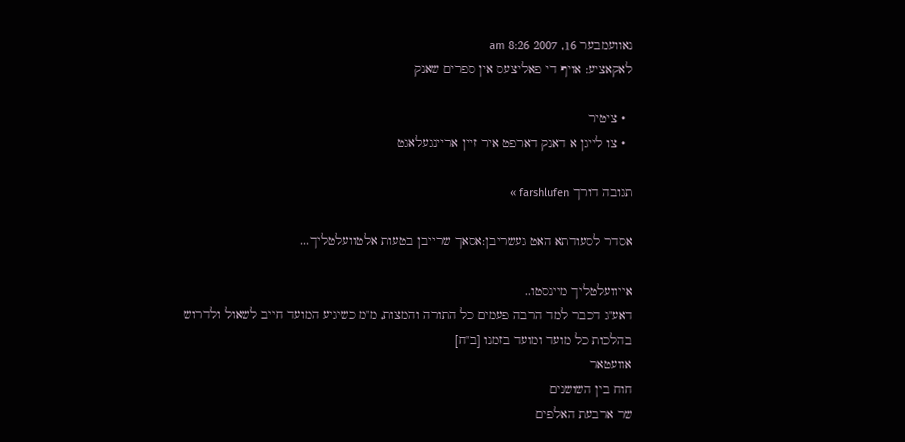נאוועמבער 16, 2007 8:26 am
לאקאציע: אויף די פאליצעס אין ספרים שאנק

  • ציטיר
  • צו לייגן א דאנק דארפט איר זיין אריינגעלאגט

תגובה דורך farshlufen »

אסדר לסעודתא האט געשריבן:אסאך שרייבן בטעות אלטוועלטליך...

אייוועלטליך מיינסטו..
דאע"ג דכבר למד הרבה פעמים כל התורה והמצות, מ"מ כשיגיע המועד חייב לשאול ולדרוש בהלכות כל מועד ומועד בזמנו [ב"ח]
אוועטאר
חוח בין השושנים
שר ארבעת האלפים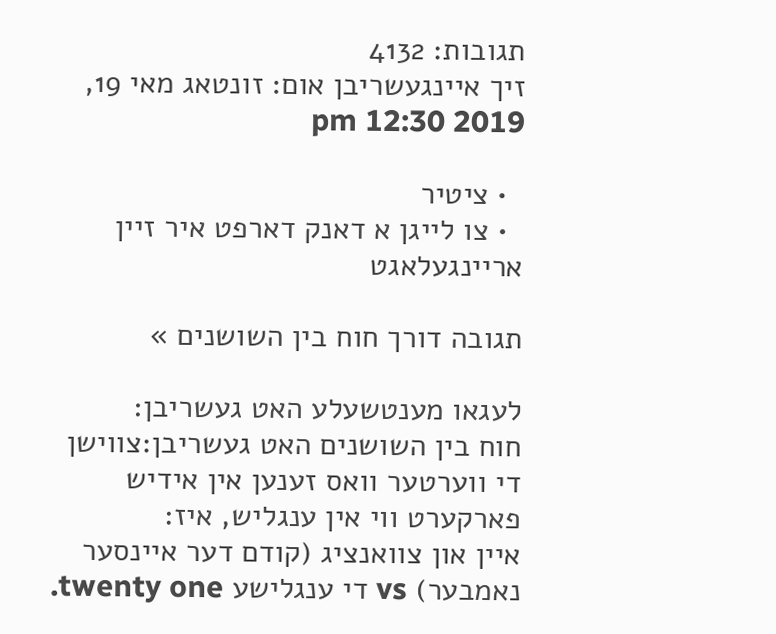תגובות: 4132
זיך איינגעשריבן אום: זונטאג מאי 19, 2019 12:30 pm

  • ציטיר
  • צו לייגן א דאנק דארפט איר זיין אריינגעלאגט

תגובה דורך חוח בין השושנים »

לעגאו מענטשעלע האט געשריבן:
חוח בין השושנים האט געשריבן:צווישן די ווערטער וואס זענען אין אידיש פארקערט ווי אין ענגליש, איז:
איין און צוואנציג (קודם דער איינסער נאמבער) vs די ענגלישע twenty one.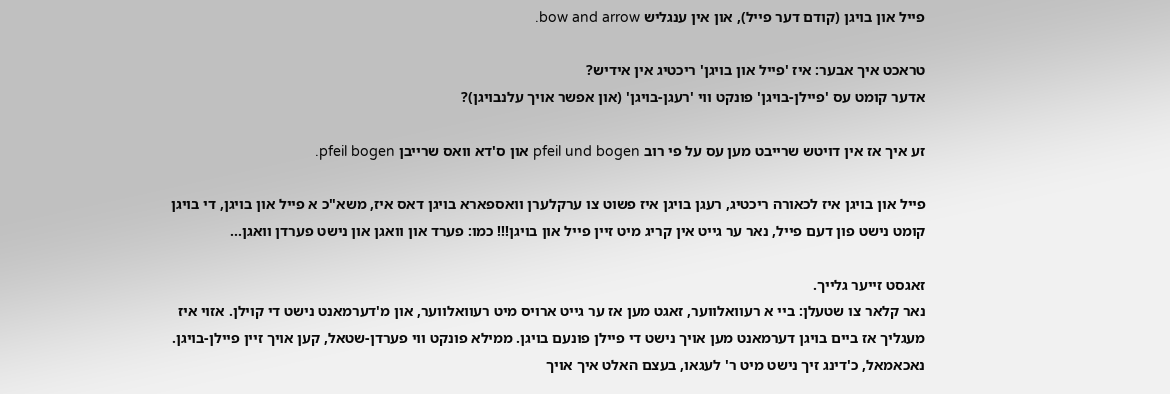פייל און בויגן (קודם דער פייל), און אין ענגליש bow and arrow.

טראכט איך אבער: איז 'פייל און בויגן' ריכטיג אין אידיש?
אדער קומט עס 'פיילן-בויגן' פונקט ווי 'רעגן-בויגן' (און אפשר אויך עלנבויגן)?

זע איך אז אין דויטש שרייבט מען עס על פי רוב pfeil und bogen און ס'דא וואס שרייבן pfeil bogen.

פייל און בויגן איז לכאורה ריכטיג, רעגן בויגן איז פשוט צו ערקלערן וואספארא בויגן דאס איז, משא"כ א פייל און בויגן, די בויגן קומט נישט פון דעם פייל, נאר ער גייט אין קריג מיט זיין פייל און בויגן!!! כמו: פערד און וואגן און נישט פערדן וואגן...

זאגסט זייער גלייך.
נאר קלאר צו שטעלן: ביי א רעוואלווער, זאגט מען אז ער גייט ארויס מיט רעוואלווער, און מ'דערמאנט נישט די קוילן. אזוי איז מעגליך אז ביים בויגן דערמאנט מען אויך נישט די פיילן פונעם בויגן. ממילא פונקט ווי פערדן-שטאל, קען אויך זיין פיילן-בויגן.
נאכאמאל, כ'דינג זיך נישט מיט ר' לעגאו, בעצם האלט איך אויך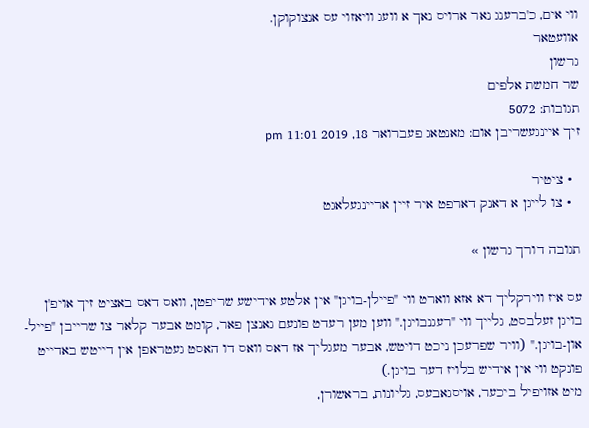ווי אים, כ'ברענג נאר ארויס נאך א וועג וויאזוי עס אנצוקוקן.
אוועטאר
גרשון
שר חמשת אלפים
תגובות: 5072
זיך איינגעשריבן אום: מאנטאג פעברואר 18, 2019 11:01 pm

  • ציטיר
  • צו לייגן א דאנק דארפט איר זיין אריינגעלאגט

תגובה דורך גרשון »

עס איז ווירקליך דא אזא ווארט ווי "פיילן-בויגן" אין אלטע אידישע שריפטן, וואס דאס באציט זיך אויפ'ן בויגן זעלבסט, גלייך ווי "רעגנבויגן." ווען מען רעדט פונעם גאנצן פאר, קומט אבער קלאר צו שרייבן "פייל-און-בויגן." (וויר שפרעכן ניכט דויטש, אבער מעגליך אז דאס וואס דו האסט געטראפן אין דייטש באדייט פונקט ווי אין אידיש בלויז דער בויגן.)
מיט אזויפיל ביכער, אויסגאבעס, גליונות, בראשורן,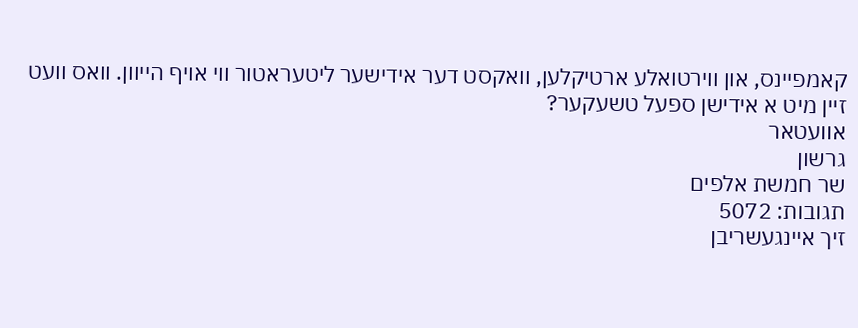קאמפיינס, און ווירטואלע ארטיקלען, וואקסט דער אידישער ליטעראטור ווי אויף הייוון. וואס וועט זיין מיט א אידישן ספעל טשעקער?
אוועטאר
גרשון
שר חמשת אלפים
תגובות: 5072
זיך איינגעשריבן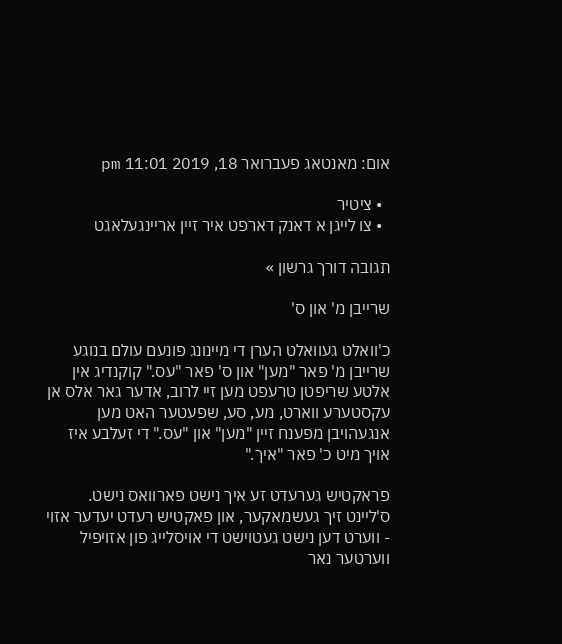אום: מאנטאג פעברואר 18, 2019 11:01 pm

  • ציטיר
  • צו לייגן א דאנק דארפט איר זיין אריינגעלאגט

תגובה דורך גרשון »

שרייבן מ' און ס'

כ'וואלט געוואלט הערן די מיינונג פונעם עולם בנוגע שרייבן מ' פאר "מען" און ס' פאר "עס." קוקנדיג אין אלטע שריפטן טרעפט מען זיי לרוב, אדער גאר אלס אן עקסטערע ווארט, מע, סע, שפעטער האט מען אנגעהויבן מפענח זיין "מען" און "עס." די זעלבע איז אויך מיט כ' פאר "איך."

פראקטיש גערעדט זע איך נישט פארוואס נישט. ס'ליינט זיך געשמאקער, און פאקטיש רעדט יעדער אזוי - ווערט דען נישט געטוישט די אויסלייג פון אזויפיל ווערטער נאר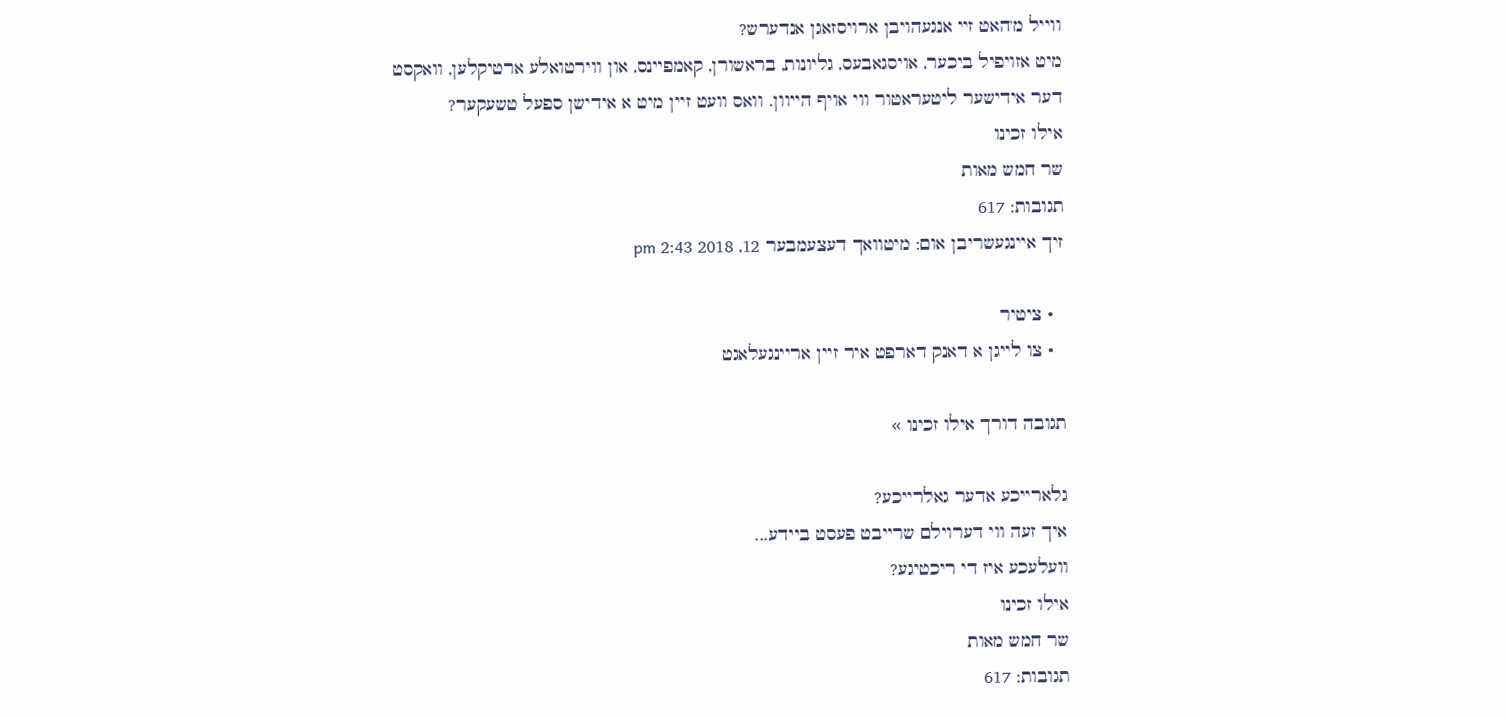ווייל מ'האט זיי אנגעהויבן ארויסזאגן אנדערש?
מיט אזויפיל ביכער, אויסגאבעס, גליונות, בראשורן, קאמפיינס, און ווירטואלע ארטיקלען, וואקסט דער אידישער ליטעראטור ווי אויף הייוון. וואס וועט זיין מיט א אידישן ספעל טשעקער?
אילו זכינו
שר חמש מאות
תגובות: 617
זיך איינגעשריבן אום: מיטוואך דעצעמבער 12, 2018 2:43 pm

  • ציטיר
  • צו לייגן א דאנק דארפט איר זיין אריינגעלאגט

תגובה דורך אילו זכינו »

גלארייכע אדער גאלרייכע?
איך זעה ווי דערוילם שרייבט פעסט ביידע...
וועלעכע איז די ריכטיגע?
אילו זכינו
שר חמש מאות
תגובות: 617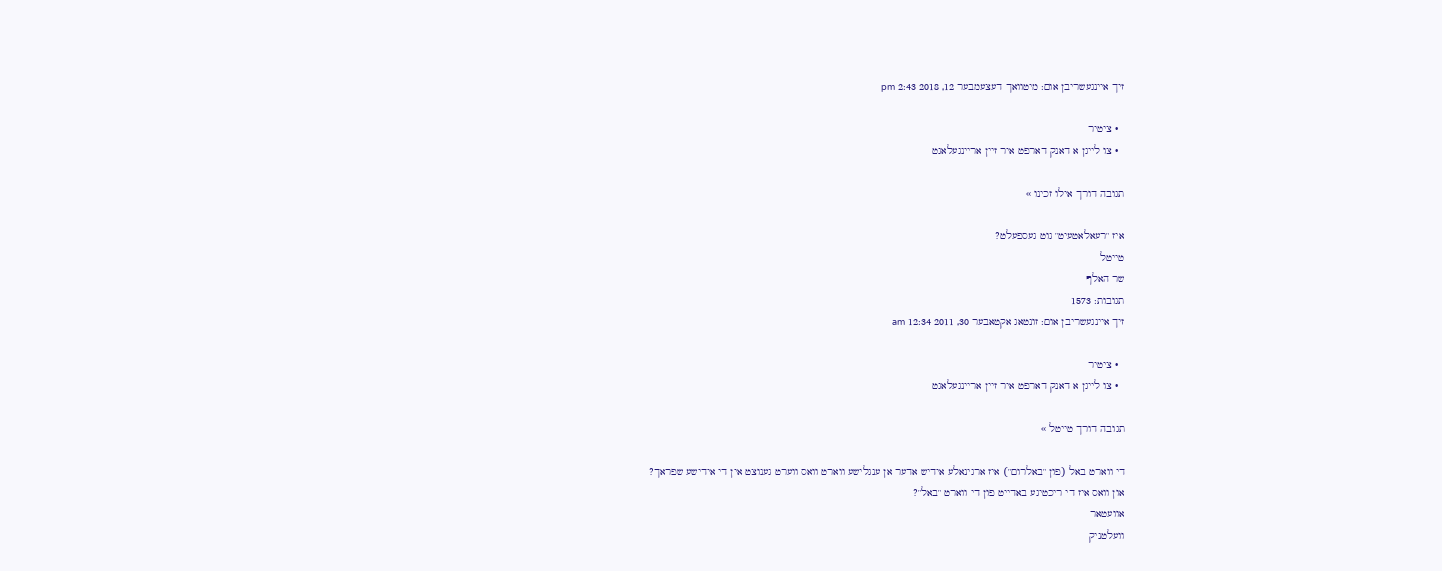זיך איינגעשריבן אום: מיטוואך דעצעמבער 12, 2018 2:43 pm

  • ציטיר
  • צו לייגן א דאנק דארפט איר זיין אריינגעלאגט

תגובה דורך אילו זכינו »

איז "רעאלאטעיט" גוט געספעלט?
טייטל
שר האלף
תגובות: 1573
זיך איינגעשריבן אום: זונטאג אקטאבער 30, 2011 12:34 am

  • ציטיר
  • צו לייגן א דאנק דארפט איר זיין אריינגעלאגט

תגובה דורך טייטל »

די ווארט באל (פון "באלרום") איז ארגינאלע אידיש אדער אן ענגלישע ווארט וואס ווערט גענוצט אין די אידישע שפראך?
און וואס איז די ריכטיגע באדייט פון די ווארט "באל"?
אוועטאר
וועלטניק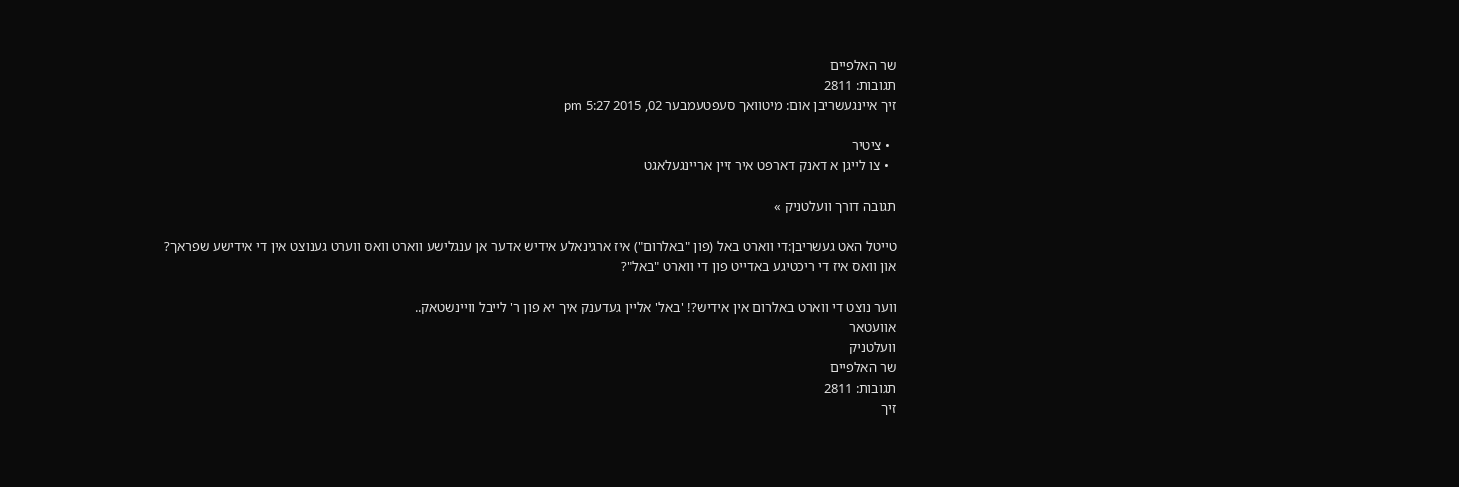שר האלפיים
תגובות: 2811
זיך איינגעשריבן אום: מיטוואך סעפטעמבער 02, 2015 5:27 pm

  • ציטיר
  • צו לייגן א דאנק דארפט איר זיין אריינגעלאגט

תגובה דורך וועלטניק »

טייטל האט געשריבן:די ווארט באל (פון "באלרום") איז ארגינאלע אידיש אדער אן ענגלישע ווארט וואס ווערט גענוצט אין די אידישע שפראך?
און וואס איז די ריכטיגע באדייט פון די ווארט "באל"?

ווער נוצט די ווארט באלרום אין אידיש?! 'באל' אליין געדענק איך יא פון ר' לייבל וויינשטאק..
אוועטאר
וועלטניק
שר האלפיים
תגובות: 2811
זיך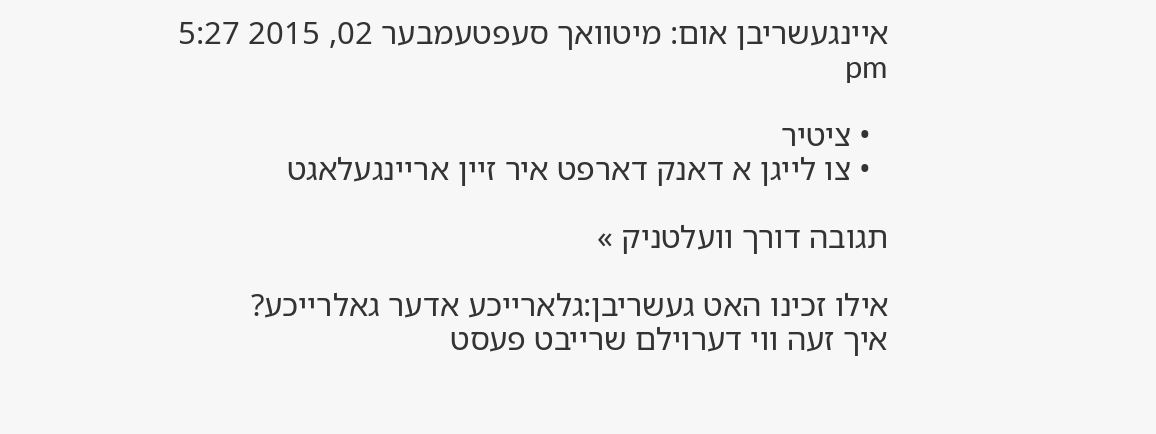איינגעשריבן אום: מיטוואך סעפטעמבער 02, 2015 5:27 pm

  • ציטיר
  • צו לייגן א דאנק דארפט איר זיין אריינגעלאגט

תגובה דורך וועלטניק »

אילו זכינו האט געשריבן:גלארייכע אדער גאלרייכע?
איך זעה ווי דערוילם שרייבט פעסט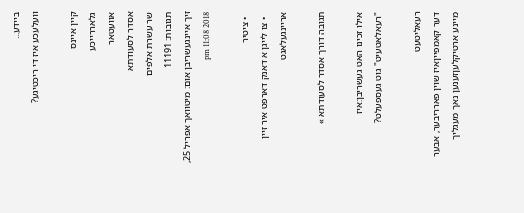ביידע...
וועלעכע איז די ריכטיגע?

קיין איינס
גלאררייכע
אוועטאר
אסדר לסעודתא
שר עשרת אלפים
תגובות: 11191
זיך איינגעשריבן אום: מיטוואך אפריל 25, 2018 11:08 pm

  • ציטיר
  • צו לייגן א דאנק דארפט איר זיין אריינגעלאגט

תגובה דורך אסדר לסעודתא »

אילו זכינו האט געשריבן:איז "רעאלאטעיט" גוט געספעלט?

רעאליטעט
דער קאמפייןאיז שוין פארריבער, אבער מיינע ארטיקלעןזענען נאך מעגליך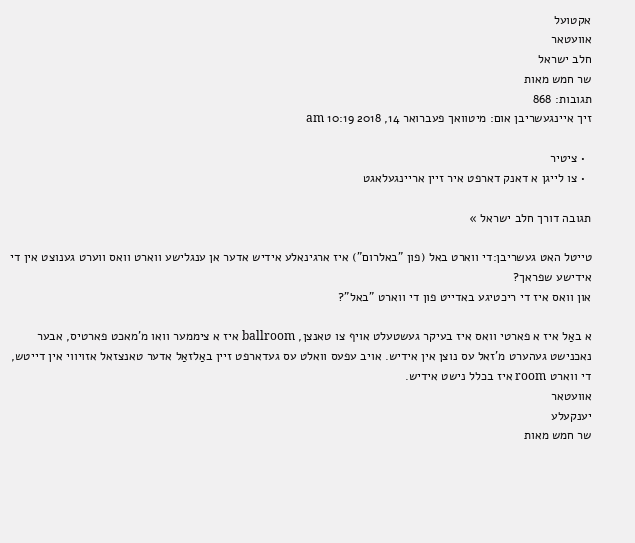אקטועל
אוועטאר
חלב ישראל
שר חמש מאות
תגובות: 868
זיך איינגעשריבן אום: מיטוואך פעברואר 14, 2018 10:19 am

  • ציטיר
  • צו לייגן א דאנק דארפט איר זיין אריינגעלאגט

תגובה דורך חלב ישראל »

טייטל האט געשריבן:די ווארט באל (פון "באלרום") איז ארגינאלע אידיש אדער אן ענגלישע ווארט וואס ווערט גענוצט אין די אידישע שפראך?
און וואס איז די ריכטיגע באדייט פון די ווארט "באל"?

א באַל איז א פארטי וואס איז בעיקר געשטעלט אויף צו טאנצן, ballroom איז א ציממער וואו מ'מאכט פארטיס, אבער נאכנישט געהערט מ'זאל עס נוצן אין אידיש. אויב עפעס וואלט עס געדארפט זיין באַלזאַל אדער טאנצזאל אזויווי אין דייטש, די ווארט room איז בכלל נישט אידיש.
אוועטאר
יענקעלע
שר חמש מאות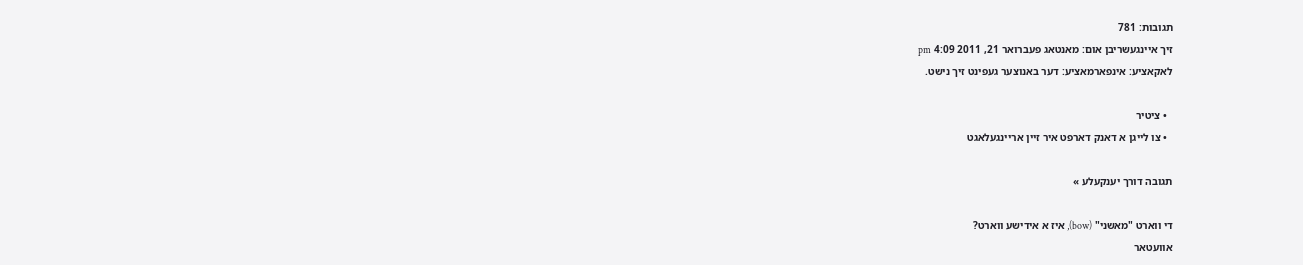תגובות: 781
זיך איינגעשריבן אום: מאנטאג פעברואר 21, 2011 4:09 pm
לאקאציע: אינפארמאציע: דער באנוצער געפינט זיך נישט.

  • ציטיר
  • צו לייגן א דאנק דארפט איר זיין אריינגעלאגט

תגובה דורך יענקעלע »

די ווארט "מאשני" (bow), איז א אידישע ווארט?
אוועטאר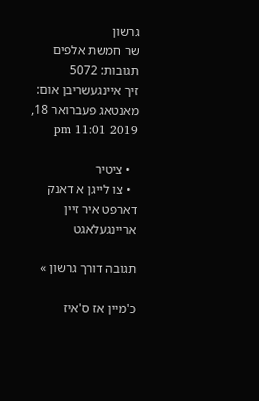גרשון
שר חמשת אלפים
תגובות: 5072
זיך איינגעשריבן אום: מאנטאג פעברואר 18, 2019 11:01 pm

  • ציטיר
  • צו לייגן א דאנק דארפט איר זיין אריינגעלאגט

תגובה דורך גרשון »

כ'מיין אז ס'איז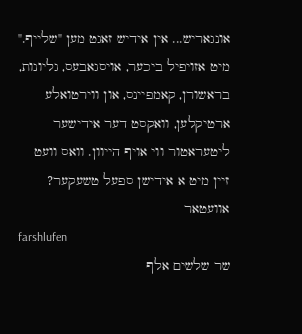אונגאריש... אין אידיש זאגט מען "שלייף."
מיט אזויפיל ביכער, אויסגאבעס, גליונות, בראשורן, קאמפיינס, און ווירטואלע ארטיקלען, וואקסט דער אידישער ליטעראטור ווי אויף הייוון. וואס וועט זיין מיט א אידישן ספעל טשעקער?
אוועטאר
farshlufen
שר שלשים אלף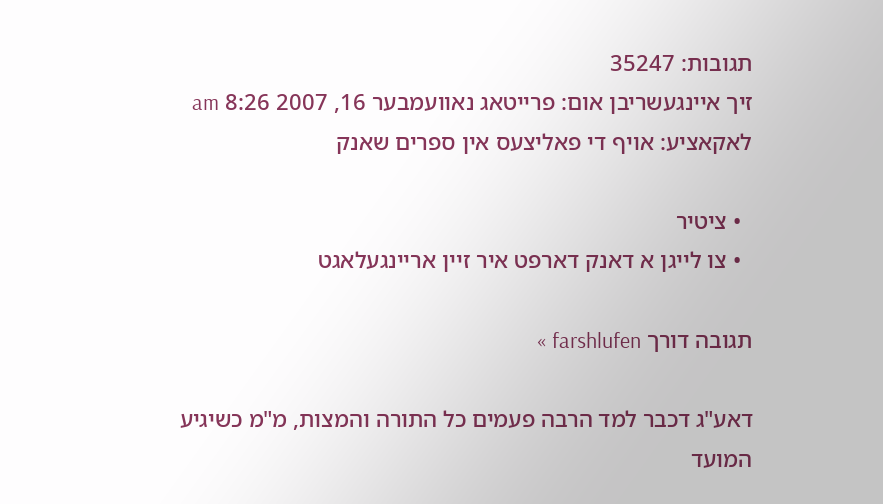תגובות: 35247
זיך איינגעשריבן אום: פרייטאג נאוועמבער 16, 2007 8:26 am
לאקאציע: אויף די פאליצעס אין ספרים שאנק

  • ציטיר
  • צו לייגן א דאנק דארפט איר זיין אריינגעלאגט

תגובה דורך farshlufen »

דאע"ג דכבר למד הרבה פעמים כל התורה והמצות, מ"מ כשיגיע המועד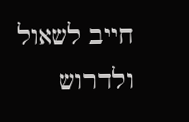חייב לשאול ולדרוש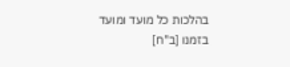בהלכות כל מועד ומועד בזמנו [ב"ח]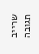שרייב תגובה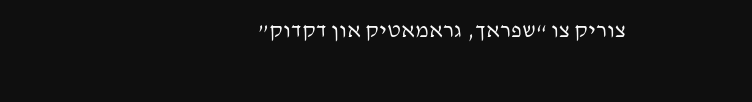צוריק צו “שפראך, גראמאטיק און דקדוק”